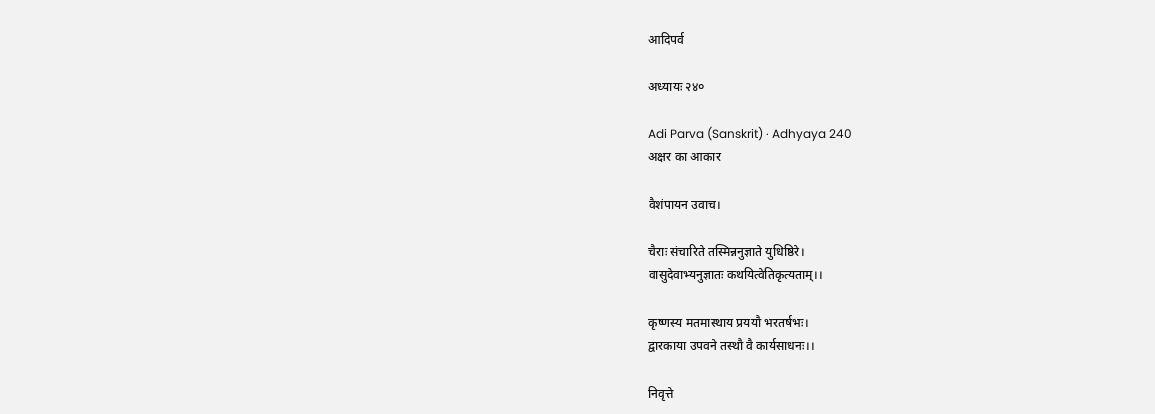आदिपर्व

अध्यायः २४०

Adi Parva (Sanskrit) · Adhyaya 240
अक्षर का आकार

वैशंपायन उवाच।

चैराः संचारिते तस्मिन्ननुज्ञाते युधिष्ठिरे।
वासुदेवाभ्यनुज्ञातः कथयित्वेतिकृत्यताम्।।

कृष्णस्य मतमास्थाय प्रययौ भरतर्षभः।
द्वारकाया उपवने तस्थौ वै कार्यसाधनः।।

निवृत्ते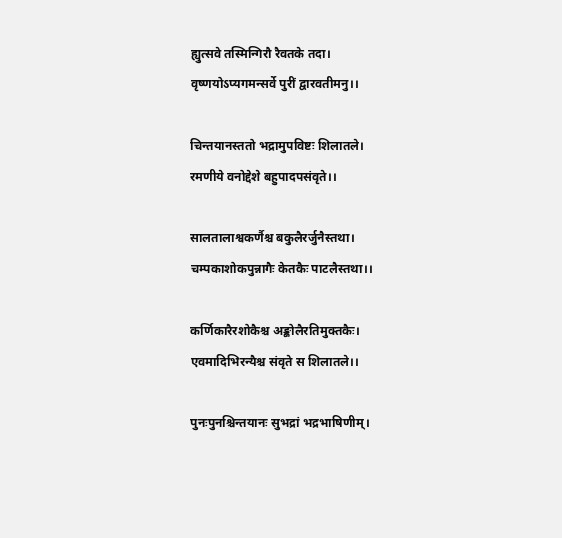ह्युत्सवे तस्मिन्गिरौ रैवतके तदा।
वृष्णयोऽप्यगमन्सर्वे पुरीं द्वारवतीमनु।।

चिन्तयानस्ततो भद्रामुपविष्टः शिलातले।
रमणीये वनोद्देशे बहुपादपसंवृते।।

सालतालाश्वकर्णैश्च बकुलैरर्जुनैस्तथा।
चम्पकाशोकपुन्नागैः केतकैः पाटलैस्तथा।।

कर्णिकारैरशोकैश्च अङ्कोलैरतिमुक्तकैः।
एवमादिभिरन्यैश्च संवृते स शिलातले।।

पुनःपुनश्चिन्तयानः सुभद्रां भद्रभाषिणीम्।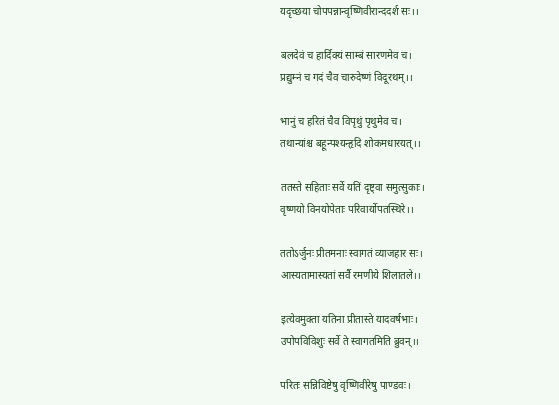यदृच्छया चोपपन्नान्वृष्णिवीरान्ददर्श सः।।

बलदेवं च हार्दिक्यं साम्बं सारणमेव च।
प्रद्युम्नं च गदं चैव चारुदेष्णं विदूरथम्।।

भानुं च हरितं चैव विपृथुं पृथुमेव च।
तथान्यांश्च बहून्पश्यन्हृदि शोकमधारयत्।।

ततस्ते सहिताः सर्वे यतिं दृष्ट्वा समुत्सुकाः।
वृष्णयो विनयोपेताः परिवार्योपतस्थिरे।।

ततोऽर्जुनः प्रीतमनाः स्वागतं व्याजहार सः।
आस्यतामास्यतां सर्वै रमणीये शिलातले।।

इत्येवमुक्ता यतिना प्रीतास्ते यादवर्षभाः।
उपोपविविशुः सर्वे ते स्वागतमिति ब्रुवन्।।

परितः सन्निविष्टेषु वृष्णिवीरेषु पाण्डवः।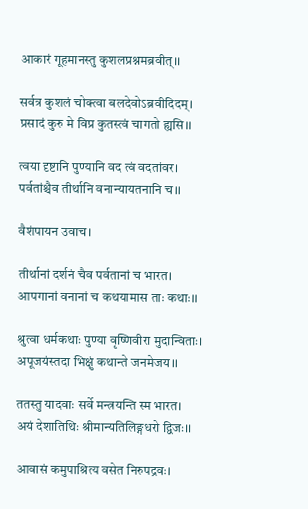आकारं गूहमानस्तु कुशलप्रश्नमब्रवीत्।।

सर्वत्र कुशलं चोक्त्वा बलदेवोऽब्रवीदिदम्।
प्रसादं कुरु मे विप्र कुतस्त्वं चागतो ह्यसि।।

त्वया दृष्टानि पुण्यानि वद त्वं वदतांवर।
पर्वतांश्चैव तीर्थानि वनान्यायतनानि च।।

वैशंपायन उवाच।

तीर्थानां दर्शनं चैव पर्वतानां च भारत।
आपगानां वनानां च कथयामास ताः कथाः।।

श्रुत्वा धर्मकथाः पुण्या वृष्णिवीरा मुदान्विताः।
अपूजयंस्तदा भिक्षुं कथान्ते जनमेजय।।

ततस्तु यादवाः सर्वे मन्त्रयन्ति स्म भारत।
अयं देशातिथिः श्रीमान्यतिलिङ्गधरो द्विजः।।

आवासं कमुपाश्रित्य वसेत निरुपद्रवः।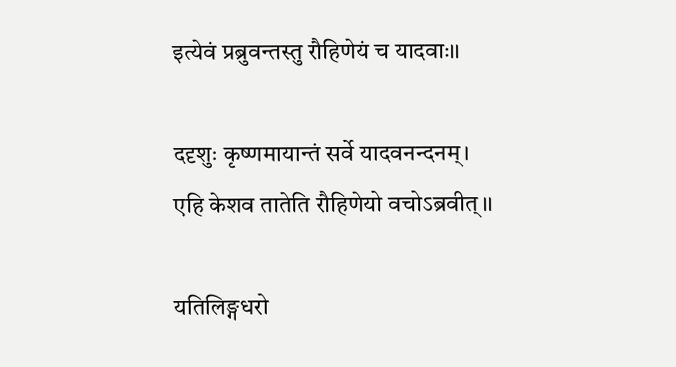इत्येवं प्रब्रुवन्तस्तु रौहिणेयं च यादवाः।।

ददृशुः कृष्णमायान्तं सर्वे यादवनन्दनम्।
एहि केशव तातेति रौहिणेयो वचोऽब्रवीत्।।

यतिलिङ्गधरो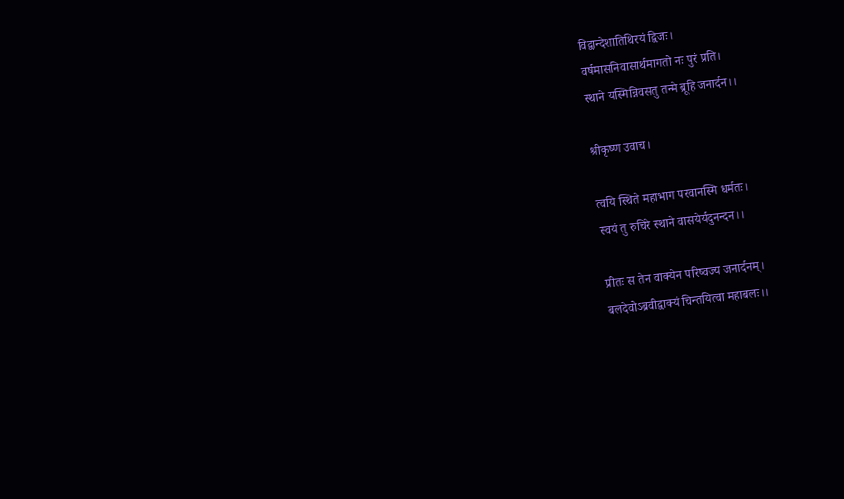विद्वान्देशातिथिरयं द्विजः।
वर्षमासनिवासार्थमागतो नः पुरं प्रति।
स्थाने यस्मिन्निवसतु तन्मे ब्रूहि जनार्दन।।

श्रीकृष्ण उवाच।

त्वयि स्थिते महाभाग परवानस्मि धर्मतः।
स्वयं तु रुचिरे स्थाने वासयेर्यदुनन्दन।।

प्रीतः स तेन वाक्येन परिष्वज्य जनार्दनम्।
बलदेवोऽब्रवीद्वाक्यं चिन्तयित्वा महाबलः।।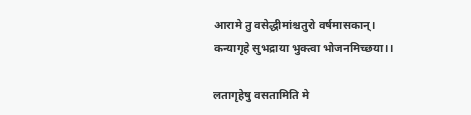आरामे तु वसेद्धीमांश्चतुरो वर्षमासकान्।
कन्यागृहे सुभद्राया भुक्त्वा भोजनमिच्छया।।

लतागृहेषु वसतामिति मे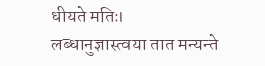धीयते मतिः।
लब्धानुज्ञास्त्वया तात मन्यन्ते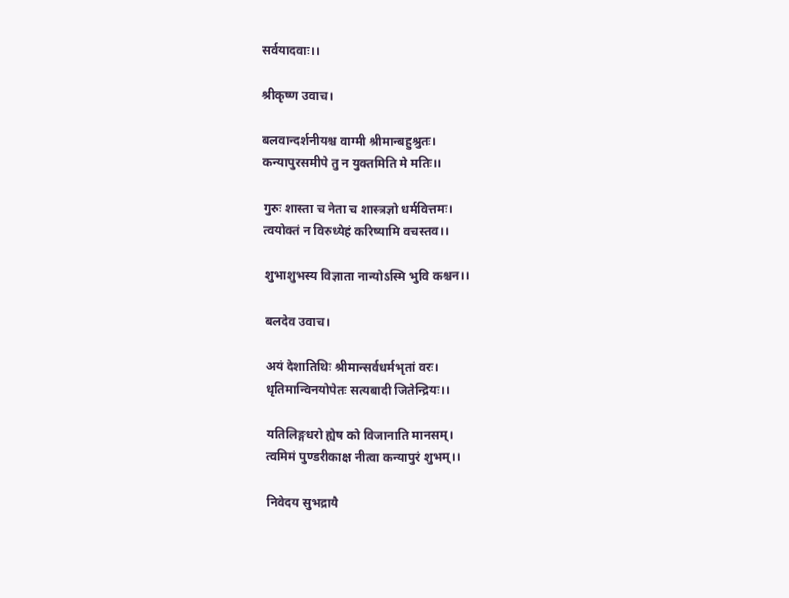सर्वयादवाः।।

श्रीकृष्ण उवाच।

बलवान्दर्शनीयश्च वाग्मी श्रीमान्बहुश्रुतः।
कन्यापुरसमीपे तु न युक्तमिति मे मतिः।।

गुरुः शास्ता च नेता च शास्त्रज्ञो धर्मवित्तमः।
त्वयोक्तं न विरुध्येहं करिष्यामि वचस्तव।।

शुभाशुभस्य विज्ञाता नान्योऽस्मि भुवि कश्चन।।

बलदेव उवाच।

अयं देशातिथिः श्रीमान्सर्वधर्मभृतां वरः।
धृतिमान्विनयोपेतः सत्यबादी जितेन्द्रियः।।

यतिलिङ्गधरो ह्येष को विजानाति मानसम्।
त्वमिमं पुण्डरीकाक्ष नीत्वा कन्यापुरं शुभम्।।

निवेदय सुभद्रायै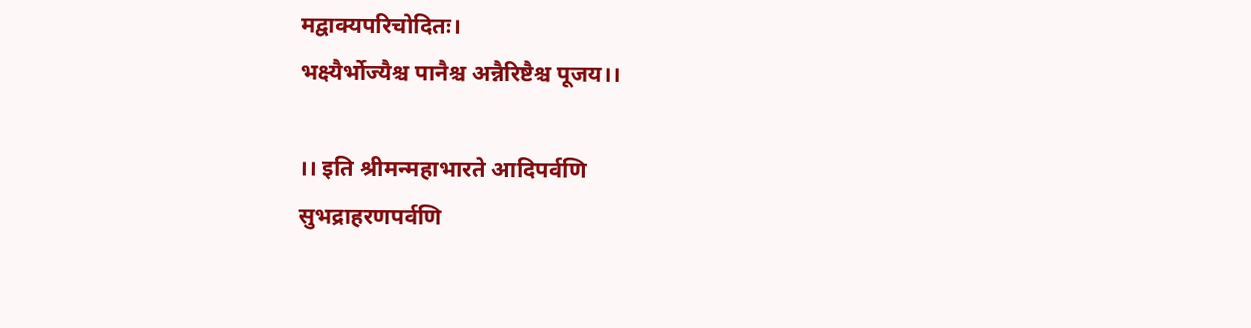मद्वाक्यपरिचोदितः।
भक्ष्यैर्भोज्यैश्च पानैश्च अन्नैरिष्टैश्च पूजय।।

।। इति श्रीमन्महाभारते आदिपर्वणि
सुभद्राहरणपर्वणि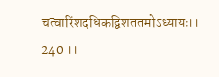चत्वारिंशदधिकद्विशततमोऽध्यायः।। 240 ।।